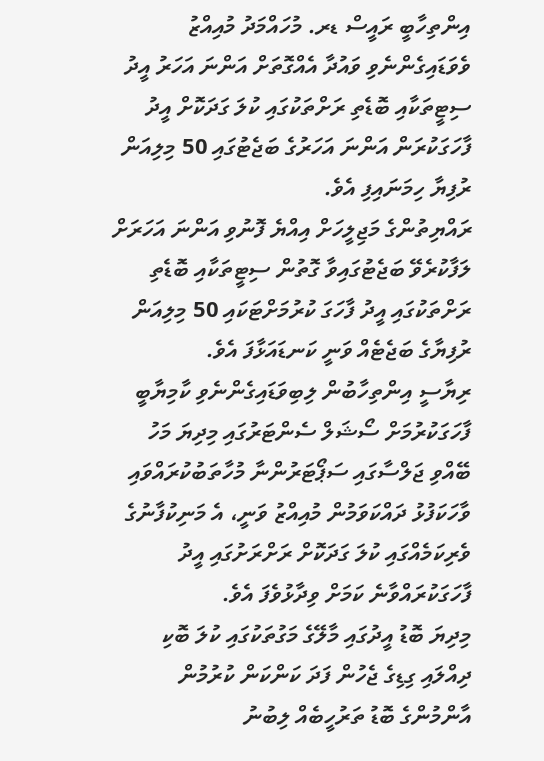އިންތިހާބީ ރައީސް ޑރ. މުހައްމަދު މުއިއްޒު ވެވަޑައިގެންނެވި ވައުދާ އެއްގޮތަށް އަންނަ އަހަރު އީދު ސިޓީތަކާއި ބޮޑެތި ރަށްތަކުގައި ކުލަ ގަދަކޮށް އީދު ފާހަގަކުރަން އަންނަ އަހަރުގެ ބަޖެޓުގައި 50 މިލިއަން ރުފިޔާ ހިމަނައިފި އެވެ.
ރައްޔިތުންގެ މަޖިލީހަށް އިއްޔެ ފޮނުވި އަންނަ އަހަރަށް ލަފާކުރެވޭ ބަޖެޓުގައިވާ ގޮތުން ސިޓީތަކާއި ބޮޑެތި ރަށްތަކުގައި އީދު ފާހަގަ ކުރުމަށްޓަކައި 50 މިލިއަން ރުފިޔާގެ ބަޖެޓެއް ވަނީ ކަނޑައަޅާފަ އެވެ.
ރިޔާސީ އިންތިހާބުން ލިބިވަޑައިގެންނެވި ކާމިޔާބީ ފާހަގަކުރުމަށް ސޯޝަލް ސެންޓަރުގައި މިދިޔަ މަހު ބޭއްވި ޖަލްސާގައި ސަޕޯޓަރުންނާ މުހާތަބުކުރައްވައި ވާހަކަފުޅު ދައްކަވަމުން މުއިއްޒު ވަނީ، އެ މަނިކުފާނުގެ ވެރިކަމެއްގައި ކުލަ ގަދަކޮށް ރަށްރަށުގައި އީދު ފާހަގަކުރައްވާނެ ކަމަށް ވިދާޅުވެފަ އެވެ.
މިދިޔަ ބޮޑު އީދުގައި މާލޭގެ މަގުތަކުގައި ކުލަ ބޮކި ދިއްލައި ގިޑިގެ ޖެހުން ފަދަ ކަންކަން ކުރުމުން އާންމުންގެ ބޮޑު ތަރުހީބެއް ލިބުނު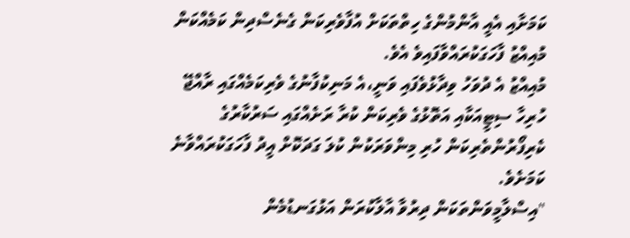ކަމަށާއި އެއީ އާންމުންގެ ހިތްތަކަށް އުފާވެރިކަން ގެނެސްދިން ކަމެއްކަން މުއިއްޒު ފާހަގަކުރައްވާފައިވެ އެވެ.
މުއިއްޒު އެ ދުވަހު ވިދާޅުވެފައި ވަނީ،އެ މަނިކުފާނުގެ ވެރިކަމެއްގައި ރާއްޖޭ ހުރިހާ ސިޓީއަކާއި އަތޮޅުގެ ވެރިކަން ކުރާ ރަށެއްގައި ސަރުކާރުގެ ކެރިފޯރުންތެރިކަން ހުރި މިންވަރަކުން ކުލަ ގަދަކޮށް އީދު ފާހަގަކުރައްވާނެ ކަމަށެވެ.
"އިސްލާމީވަންތަކަން ދިރުވާ އާލާކުރަން އަޅުގަނޑުމެން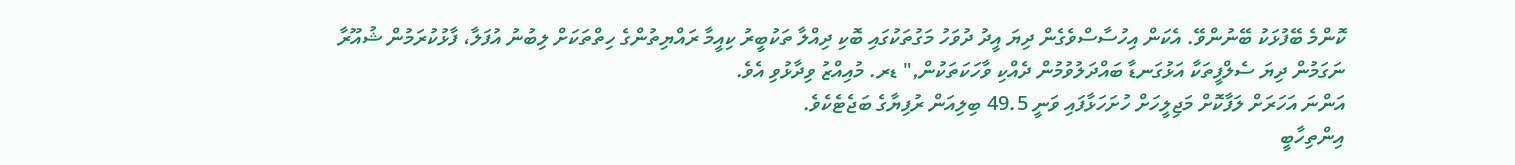ކޮންމެ ބޭފުޅަކު ބޭނުންވޭ. އެކަން އިހުސާސްވެގެން ދިޔަ އީދު ދުވަހު މަގުތަކުގައި ބޮކި ދިއްލާ ތަކުބީރު ކިއީމާ ރައްޔިތުންގެ ހިތްތަކަށް ލިބުނު އުފަލާ، ފާޅުކުރަމުން ޝުއޫރާ ނަގަމުން ދިޔަ ސެލްފީތަކާ އަޅުގަނޑާ ބައްދަލުވުމުން ދެއްކި ވާހަކަތަކުން," ޑރ. މުއިއްޒު ވިދާޅުވި އެވެ.
އަންނަ އަހަރަށް ލަފާކޮށް މަޖިލީހަށް ހުށަހަޅާފައި ވަނީ 49.5 ބިލިއަން ރުފިޔާގެ ބަޖެޓެކެވެ.
އިންތިހާބީ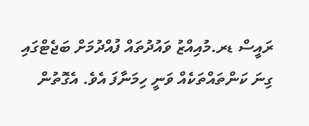ރައީސް ޑރ.މުއިއްޒު ވައުދުތައް ފުއްދުމަށް ބަޖެޓްގައި ގިނަ ކަންތައްތަކެއް ވަނީ ހިމަނާފަ އެވެ. އެގޮތުން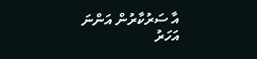އާ ސަރުކާރުން އަންނަ އަހަރު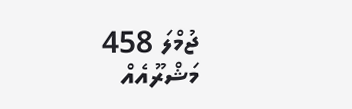ޖުމްލަ 458 މަޝްރޫއެއް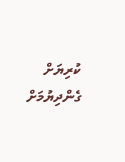ކުރިޔަށް ގެންދިޔުމަށް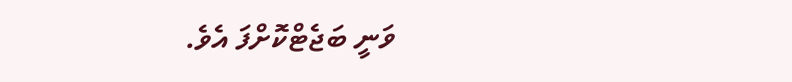ވަނީ ބަޖެޓްކޮށްފަ އެވެ.